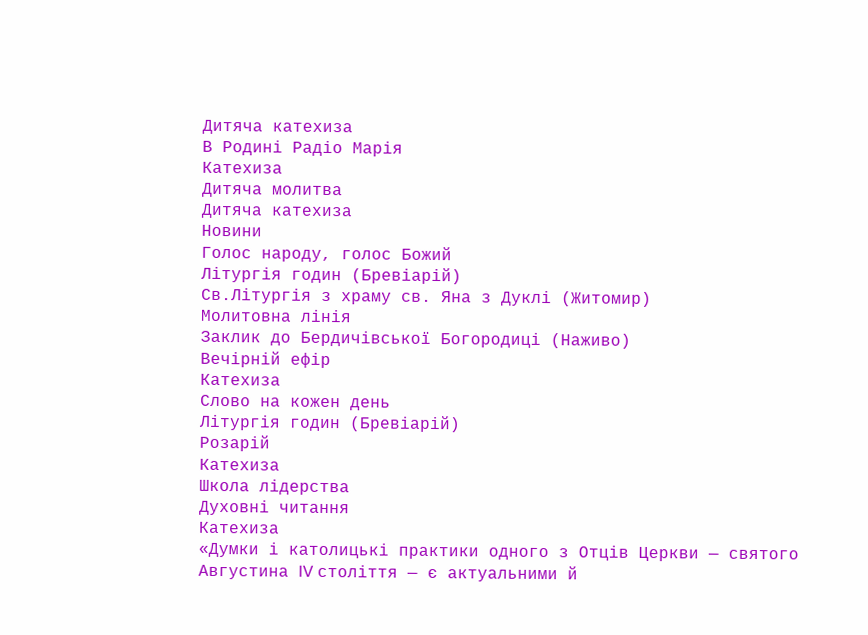Дитяча катехиза
В Родині Радіо Марія
Катехиза
Дитяча молитва
Дитяча катехиза
Новини
Голос народу, голос Божий
Літургія годин (Бревіарій)
Св.Літургія з храму св. Яна з Дуклі (Житомир)
Молитовна лінія
Заклик до Бердичівської Богородиці (Наживо)
Вечірній ефір
Катехиза
Слово на кожен день
Літургія годин (Бревіарій)
Розарій
Катехиза
Школа лідерства
Духовні читання
Катехиза
«Думки і католицькі практики одного з Отців Церкви — святого Августина IV століття — є актуальними й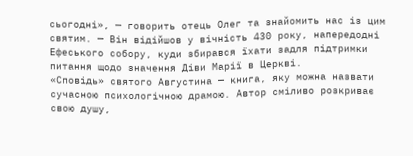сьогодні», — говорить отець Олег та знайомить нас із цим святим. — Він відійшов у вічність 430 року, напередодні Ефеського собору, куди збирався їхати задля підтримки питання щодо значення Діви Марії в Церкві.
«Сповідь» святого Августина — книга, яку можна назвати сучасною психологічною драмою. Автор сміливо розкриває свою душу,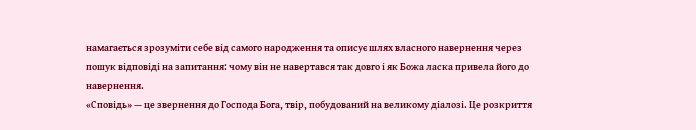намагається зрозуміти себе від самого народження та описує шлях власного навернення через пошук відповіді на запитання: чому він не навертався так довго і як Божа ласка привела його до навернення.
«Сповідь» — це звернення до Господа Бога, твір, побудований на великому діалозі. Це розкриття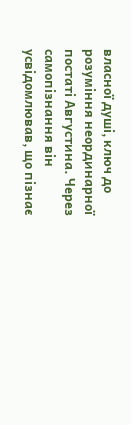власної душі, ключ до розуміння неординарної постаті Августина. Через самопізнання він усвідомлював, що пізнає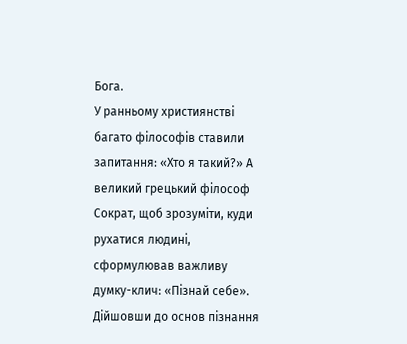Бога.
У ранньому християнстві багато філософів ставили запитання: «Хто я такий?» А великий грецький філософ Сократ, щоб зрозуміти, куди рухатися людині, сформулював важливу думку-клич: «Пізнай себе». Дійшовши до основ пізнання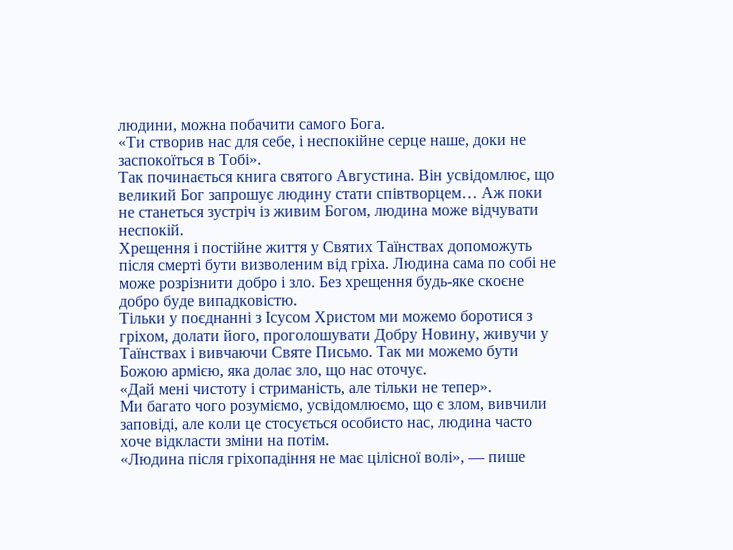людини, можна побачити самого Бога.
«Ти створив нас для себе, і неспокійне серце наше, доки не заспокоїться в Тобі».
Так починається книга святого Августина. Він усвідомлює, що великий Бог запрошує людину стати співтворцем… Аж поки не станеться зустріч із живим Богом, людина може відчувати неспокій.
Хрещення і постійне життя у Святих Таїнствах допоможуть після смерті бути визволеним від гріха. Людина сама по собі не може розрізнити добро і зло. Без хрещення будь-яке скоєне добро буде випадковістю.
Тільки у поєднанні з Ісусом Христом ми можемо боротися з гріхом, долати його, проголошувати Добру Новину, живучи у Таїнствах і вивчаючи Святе Письмо. Так ми можемо бути Божою армією, яка долає зло, що нас оточує.
«Дай мені чистоту і стриманість, але тільки не тепер».
Ми багато чого розуміємо, усвідомлюємо, що є злом, вивчили заповіді, але коли це стосується особисто нас, людина часто хоче відкласти зміни на потім.
«Людина після гріхопадіння не має цілісної волі», — пише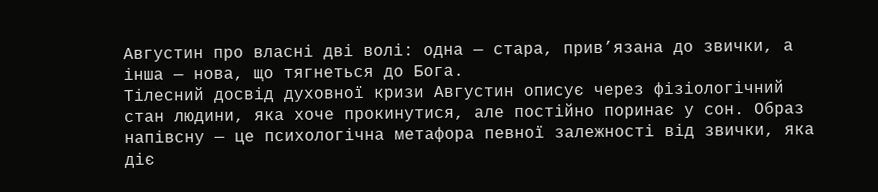Августин про власні дві волі: одна — стара, прив’язана до звички, а інша — нова, що тягнеться до Бога.
Тілесний досвід духовної кризи Августин описує через фізіологічний стан людини, яка хоче прокинутися, але постійно поринає у сон. Образ напівсну — це психологічна метафора певної залежності від звички, яка діє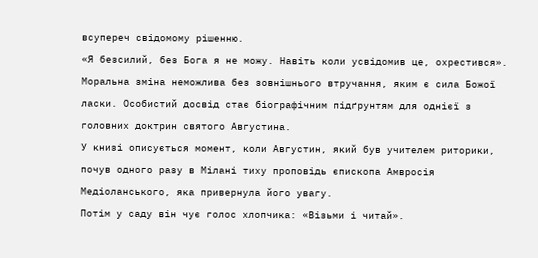всупереч свідомому рішенню.
«Я безсилий, без Бога я не можу. Навіть коли усвідомив це, охрестився».
Моральна зміна неможлива без зовнішнього втручання, яким є сила Божої ласки. Особистий досвід стає біографічним підґрунтям для однієї з головних доктрин святого Августина.
У книзі описується момент, коли Августин, який був учителем риторики, почув одного разу в Мілані тиху проповідь єпископа Амвросія Медіоланського, яка привернула його увагу.
Потім у саду він чує голос хлопчика: «Візьми і читай».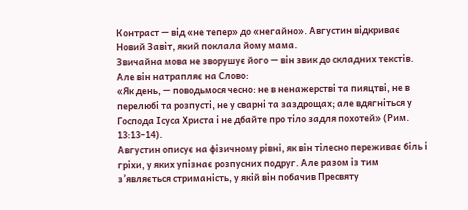Контраст — від «не тепер» до «негайно». Августин відкриває Новий Завіт, який поклала йому мама.
Звичайна мова не зворушує його — він звик до складних текстів. Але він натрапляє на Слово:
«Як день, — поводьмося чесно: не в ненажерстві та пияцтві, не в перелюбі та розпусті, не у сварні та заздрощах; але вдягніться у Господа Ісуса Христа і не дбайте про тіло задля похотей» (Рим. 13:13–14).
Августин описує на фізичному рівні, як він тілесно переживає біль і гріхи, у яких упізнає розпусних подруг. Але разом із тим з’являється стриманість, у якій він побачив Пресвяту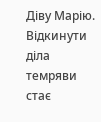Діву Марію.
Відкинути діла темряви стає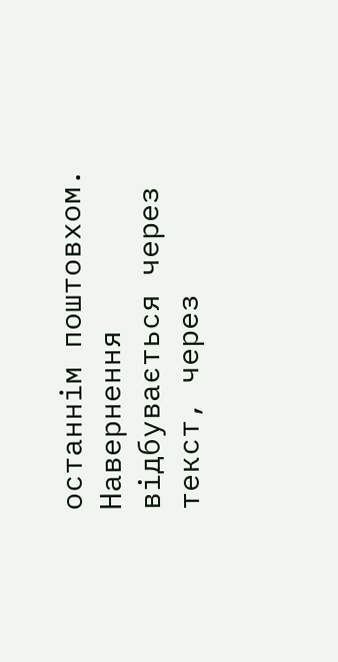останнім поштовхом. Навернення відбувається через текст, через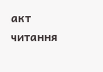акт читання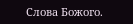Слова Божого.